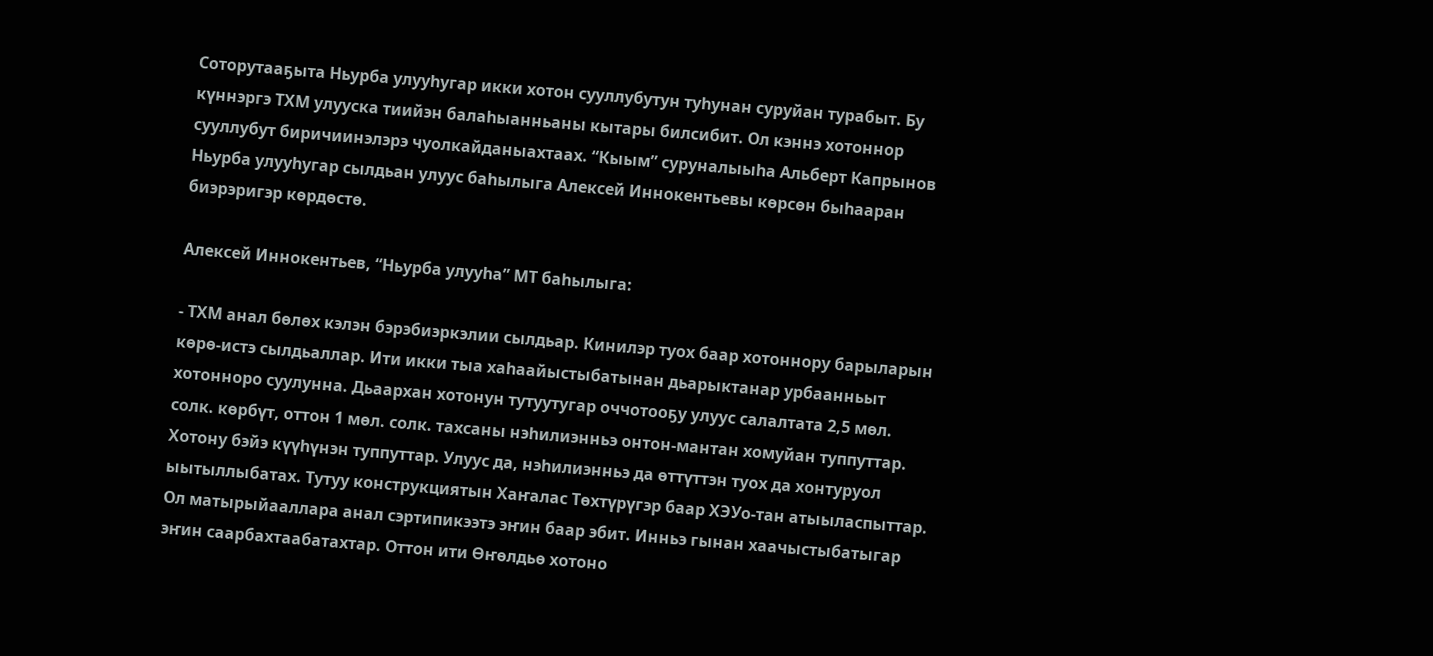Соторутааҕыта Ньурба улууһугар икки хотон сууллубутун туһунан суруйан турабыт. Бу күннэргэ ТХМ улууска тиийэн балаһыанньаны кытары билсибит. Ол кэннэ хотоннор сууллубут биричиинэлэрэ чуолкайданыахтаах. “Кыым” суруналыыһа Альберт Капрынов Ньурба улууһугар сылдьан улуус баһылыга Алексей Иннокентьевы көрсөн быһааран биэрэригэр көрдөстө.

Алексей Иннокентьев, “Ньурба улууһа” МТ баһылыга:

- ТХМ анал бөлөх кэлэн бэрэбиэркэлии сылдьар. Кинилэр туох баар хотоннору барыларын көрө-истэ сылдьаллар. Ити икки тыа хаһаайыстыбатынан дьарыктанар урбаанньыт  хотонноро суулунна. Дьаархан хотонун тутуутугар оччотооҕу улуус салалтата 2,5 мөл. солк. көрбүт, оттон 1 мөл. солк. тахсаны нэһилиэнньэ онтон-мантан хомуйан туппуттар. Хотону бэйэ күүһүнэн туппуттар. Улуус да, нэһилиэнньэ да өттүттэн туох да хонтуруол ыытыллыбатах. Тутуу конструкциятын Хаҥалас Төхтүрүгэр баар ХЭУо-тан атыыласпыттар. Ол матырыйааллара анал сэртипикээтэ эҥин баар эбит. Инньэ гынан хаачыстыбатыгар эҥин саарбахтаабатахтар. Оттон ити Өҥөлдьө хотоно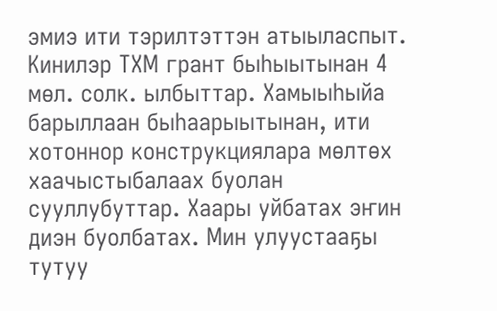эмиэ ити тэрилтэттэн атыыласпыт. Кинилэр ТХМ грант быһыытынан 4 мөл. солк. ылбыттар. Хамыыһыйа барыллаан быһаарыытынан, ити хотоннор конструкциялара мөлтөх хаачыстыбалаах буолан сууллубуттар. Хаары уйбатах эҥин диэн буолбатах. Мин улуустааҕы тутуу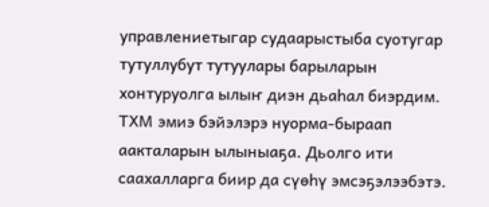управлениетыгар судаарыстыба суотугар тутуллубут тутуулары барыларын хонтуруолга ылыҥ диэн дьаһал биэрдим. ТХМ эмиэ бэйэлэрэ нуорма-быраап аакталарын ылыныаҕа. Дьолго ити саахалларга биир да сүөһү эмсэҕэлээбэтэ.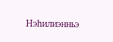Нэһилиэнньэ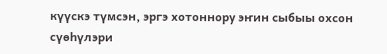күүскэ түмсэн, эргэ хотоннору эҥин сыбыы охсон сүөһүлэри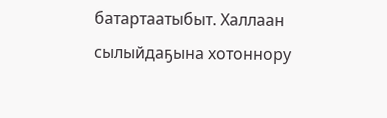батартаатыбыт. Халлаан сылыйдаҕына хотоннору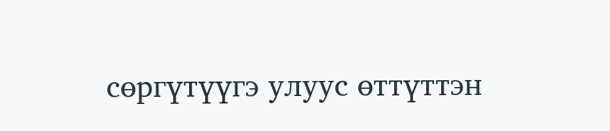сөргүтүүгэ улуус өттүттэн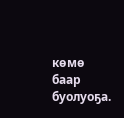көмө баар буолуоҕа.